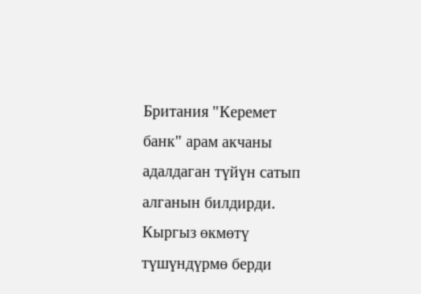Британия "Керемет банк" арам акчаны адалдаган түйүн сатып алганын билдирди. Кыргыз өкмөтү түшүндүрмө берди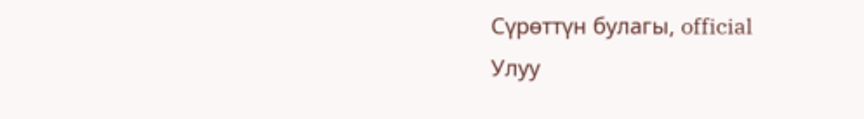Сүрөттүн булагы, official
Улуу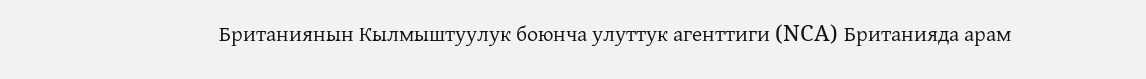Британиянын Кылмыштуулук боюнча улуттук агенттиги (NCA) Британияда арам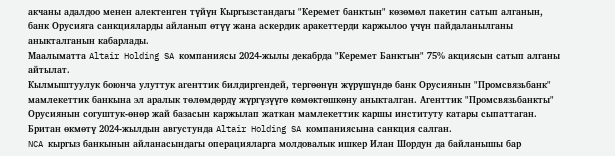акчаны адалдоо менен алектенген түйүн Кыргызстандагы "Керемет банктын" көзөмөл пакетин сатып алганын, банк Орусияга санкцияларды айланып өтүү жана аскердик аракеттерди каржылоо үчүн пайдаланылганы аныкталганын кабарлады.
Маалыматта Altair Holding SA компаниясы 2024-жылы декабрда "Керемет Банктын" 75% акциясын сатып алганы айтылат.
Кылмыштуулук боюнча улуттук агенттик билдиргендей, тергөөнүн жүрүшүндө банк Орусиянын "Промсвязьбанк" мамлекеттик банкына эл аралык төлөмдөрдү жүргүзүүгө көмөктөшкөну аныкталган. Агенттик "Промсвязьбанкты" Орусиянын согуштук-өнөр жай базасын каржылап жаткан мамлекеттик каршы институту катары сыпаттаган.
Британ өкмөтү 2024-жылдын августунда Altair Holding SA компаниясына санкция салган.
NCA кыргыз банкынын айланасындагы операцияларга молдовалык ишкер Илан Шордун да байланышы бар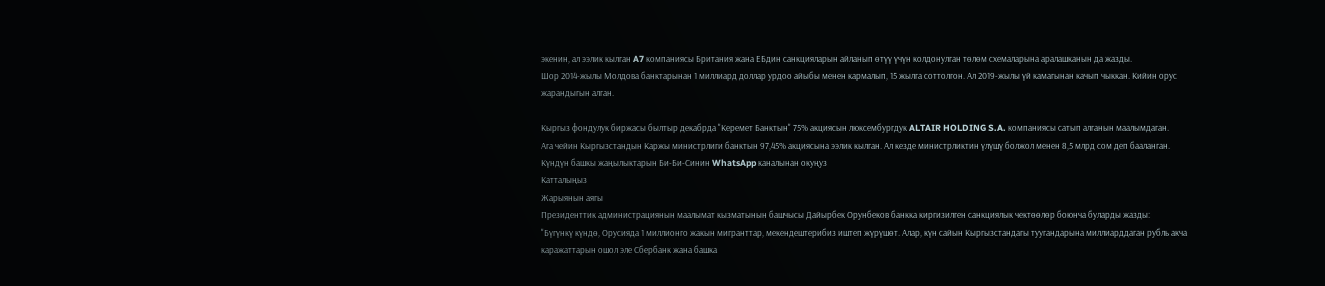экенин, ал ээлик кылган A7 компаниясы Британия жана ЕБдин санкцияларын айланып өтүү үчүн колдонулган төлөм схемаларына аралашканын да жазды.
Шор 2014-жылы Молдова банктарынан 1 миллиард доллар урдоо айыбы менен кармалып, 15 жылга соттолгон. Ал 2019-жылы үй камагынан качып чыккан. Кийин орус жарандыгын алган.

Кыргыз фондулук биржасы былтыр декабрда "Керемет Банктын" 75% акциясын люксембургдук ALTAIR HOLDING S.A. компаниясы сатып алганын маалымдаган.
Ага чейин Кыргызстандын Каржы министрлиги банктын 97,45% акциясына ээлик кылган. Ал кезде министрликтин үлүшү болжол менен 8,5 млрд сом деп бааланган.
Күндүн башкы жаңылыктарын Би-Би-Синин WhatsApp каналынан окуңуз
Катталыңыз
Жарыянын аягы
Президенттик администрациянын маалымат кызматынын башчысы Дайырбек Орунбеков банкка киргизилген санкциялык чектөөлөр боюнча буларды жазды:
"Бүгүнкү күндө, Орусияда 1 миллионго жакын мигранттар, мекендештерибиз иштеп жүрүшөт. Алар, күн сайын Кыргызстандагы туугандарына миллиарддаган рубль акча каражаттарын ошол эле Сбербанк жана башка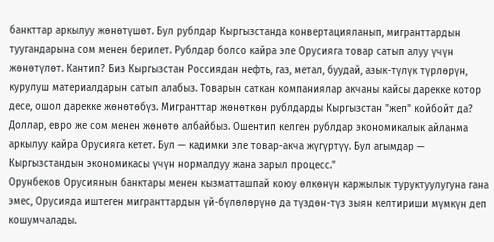банкттар аркылуу жөнөтүшөт. Бул рублдар Кыргызстанда конвертацияланып, мигранттардын туугандарына сом менен берилет. Рублдар болсо кайра эле Орусияга товар сатып алуу үчүн жөнөтүлөт. Кантип? Биз Кыргызстан Россиядан нефть, газ, метал, буудай, азык-түлүк түрлөрүн, курулуш материалдарын сатып алабыз. Товарын саткан компаниялар акчаны кайсы дарекке котор десе, ошол дарекке жөнөтөбүз. Мигранттар жөнөткөн рублдарды Кыргызстан "жеп" койбойт да? Доллар, евро же сом менен жөнөтө албайбыз. Ошентип келген рублдар экономикалык айланма аркылуу кайра Орусияга кетет. Бул — кадимки эле товар-акча жүгүртүү. Бул агымдар — Кыргызстандын экономикасы үчүн нормалдуу жана зарыл процесс."
Орунбеков Орусиянын банктары менен кызматташпай коюу өлкөнүн каржылык туруктуулугуна гана эмес, Орусияда иштеген мигранттардын үй-бүлөлөрүнө да түздөн-түз зыян келтириши мүмкүн деп кошумчалады.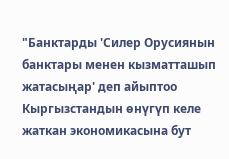"Банктарды 'Силер Орусиянын банктары менен кызматташып жатасыңар' деп айыптоо Кыргызстандын өнүгүп келе жаткан экономикасына бут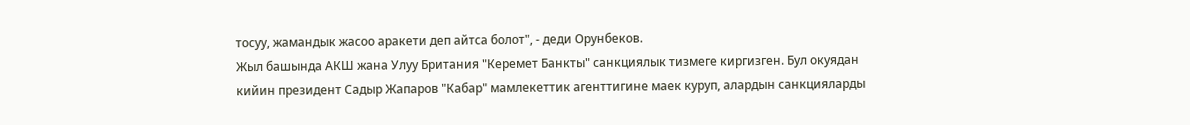тосуу, жамандык жасоо аракети деп айтса болот", - деди Орунбеков.
Жыл башында АКШ жана Улуу Британия "Керемет Банкты" санкциялык тизмеге киргизген. Бул окуядан кийин президент Садыр Жапаров "Кабар" мамлекеттик агенттигине маек куруп, алардын санкцияларды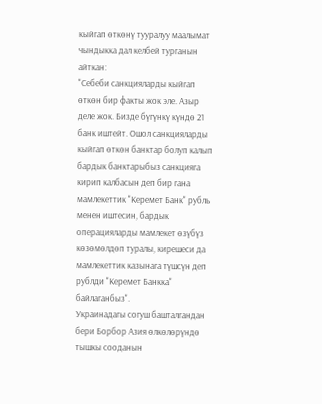кыйгап өткөнү тууралуу маалымат чындыкка дал келбей турганын айткан:
"Себеби санкцияларды кыйгап өткөн бир факты жок эле. Азыр деле жок. Бизде бүгүнкү күндө 21 банк иштейт. Ошол санкцияларды кыйгап өткөн банктар болуп калып бардык банктарыбыз санкцияга кирип калбасын деп бир гана мамлекеттик "Керемет Банк" рубль менен иштесин, бардык операцияларды мамлекет өзүбүз көзөмөлдөп туралы, кирешеси да мамлекеттик казынага түшсүн деп рублди "Керемет Банкка" байлаганбыз".
Украинадагы согуш башталгандан бери Борбор Азия өлкөлөрүндө тышкы сооданын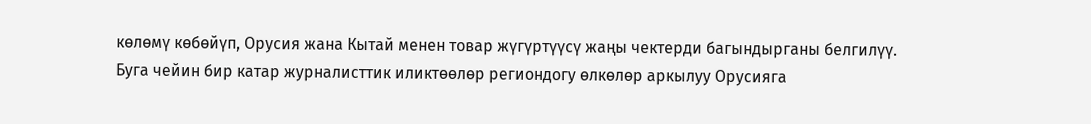көлөмү көбөйүп, Орусия жана Кытай менен товар жүгүртүүсү жаңы чектерди багындырганы белгилүү. Буга чейин бир катар журналисттик иликтөөлөр региондогу өлкөлөр аркылуу Орусияга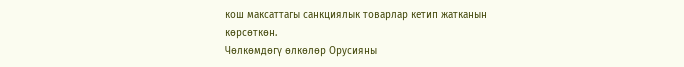кош максаттагы санкциялык товарлар кетип жатканын көрсөткөн.
Чөлкөмдөгү өлкөлөр Орусияны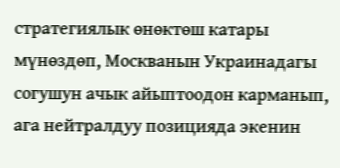стратегиялык өнөктөш катары мүнөздөп, Москванын Украинадагы согушун ачык айыптоодон карманып, ага нейтралдуу позицияда экенин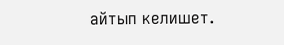айтып келишет.